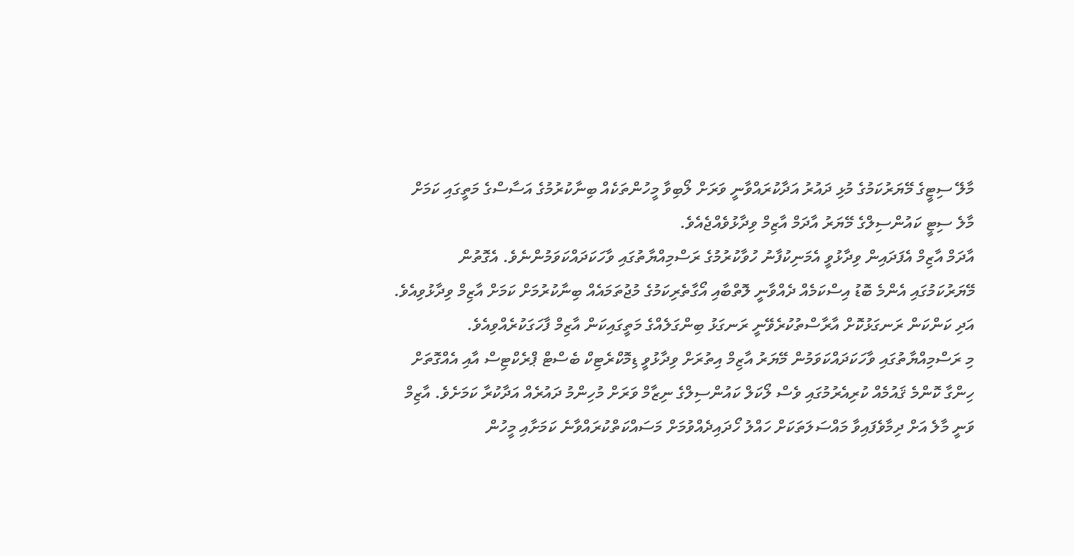މާލޭ ސިޓީގެ މޭޔަރުކަމުގެ މުޅި ދައުރު އަދާކުރައްވާނީ ވަރަށް ލޯބިވާ މީހުންތަކެއް ބިނާކުރުމުގެ އަސާސްގެ މަތީގައި ކަމަށް މާލެ ސިޓީ ކައުންސިލްގެ މޭޔަރު އާދަމް އާޒިމް ވިދާޅުވެއްޖެއެވެ.
އާދަމް އާޒިމް އެފަދައިން ވިދާޅުވީ އެމަނިކުފާނު ހުވާކުރުމުގެ ރަސްމިއްޔާތުގައި ވާހަކަދައްކަވަމުންނެވެ. އެގޮތުން މޭޔަރުކަމުގައި އެންމެ ބޮޑު އިސްކަމެއް ދެއްވާނީ ލޮތްބާއި އޯގާތެރިކަމުގެ މުޖުތަމައެއް ބިނާކުރުމަށް ކަމަށް އާޒިމް ވިދާޅުވިއެވެ. އަދި ކަންކަން ރަނގަޅުކޮށް އާރާސްތުކުރެވޭނީ ރަނގަޅު ބިންގަލެއްގެ މަތީގައިކަން އާޒިމް ފާހަގަކުރެއްވިއެވެ.
މި ރަސްމިއްޔާތުގައި ވާހަކަދައްކަވަމުން މޭޔަރު އާޒިމް އިތުރަށް ވިދާޅުވީ ޑިމޮކްރެޓިކް ބެސްޓް ޕްރެކްޓިސް އާއި އެއްގޮތަށް ހިންގާ ކޮންމެ ޤައުމެއް ކުރިއެރުމުގައި ވެސް ލޯކަލް ކައުންސިލްގެ ނިޒާމް ވަރަށް މުހިންމު ދައުރެއް އަދާކުރާ ކަމަށެވެ. އާޒިމް ވަނީ މާލެ އަށް ދިމާވެފައިވާ މައްސަލަތަކަށް ހައްލު ހޯދައިދެއްވުމަށް މަސައްކަތްކުރައްވާނެ ކަމަށާއި މީހުން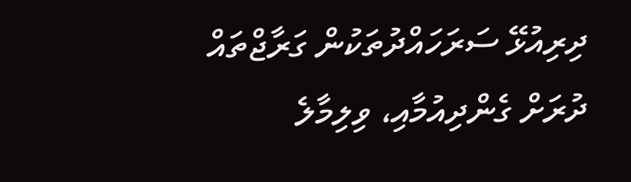ދިރިއުޅޭ ސަރަހައްދުތަކުން ގަރާޖްތައް ދުރަށް ގެންދިއުމާއި، ވިލިމާލެ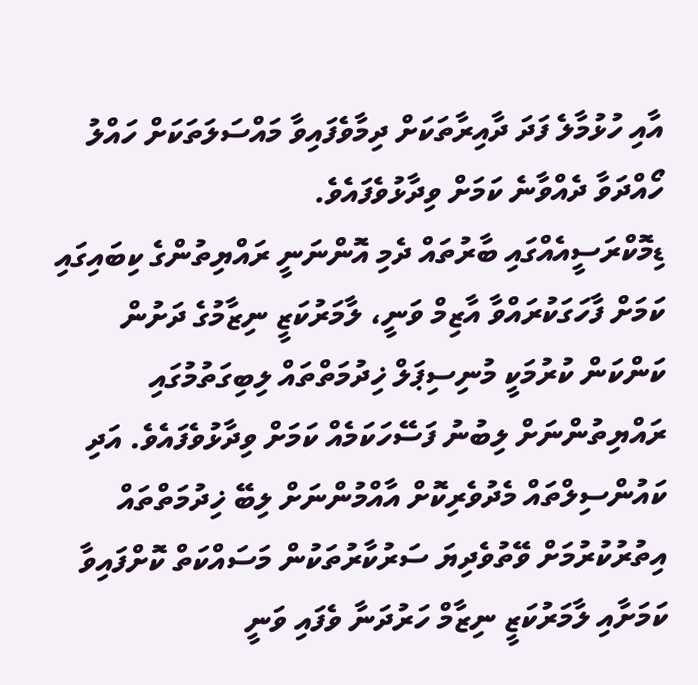އާއި ހުޅުމާލެ ފަދަ ދާއިރާތަކަށް ދިމާވެފައިވާ މައްސަލަތަކަށް ހައްލު ހޯއްދަވާ ދެއްވާނެ ކަމަށް ވިދާޅުވެފައެވެ.
ޑިމޮކްރަސީއެއްގައި ބާރުތައް ދެމި އޮންނަނީ ރައްޔިތުންގެ ކިބައިގައި ކަމަށް ފާހަގަކުރައްވާ އާޒިމް ވަނީ، ލާމަރުކަޒީ ނިޒާމުގެ ދަށުން ކަންކަން ކުރުމަކީ މުނިސިޕަލް ޚިދުމަތްތައް ލިބިގަތުމުގައި ރައްޔިތުންނަށް ލިބުނު ފަސޭހަކަމެއް ކަމަށް ވިދާޅުވެފައެވެ. އަދި ކައުންސިލްތައް މެދުވެރިކޮށް އާއްމުންނަށް ލިބޭ ޚިދުމަތްތައް އިތުރުކުރުމަށް ވޭތުވެދިޔަ ސަރުކާރުތަކުން މަސައްކަތް ކޮށްފައިވާ ކަމަށާއި ލާމަރުކަޒީ ނިޒާމް ހަރުދަނާ ވެފައި ވަނީ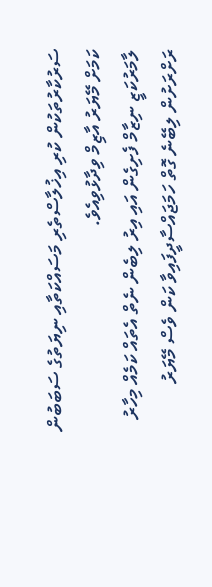ސަރުކާރުތަކުން ކުރި އިޚުލާސްތެރި މަސައްކަތާއި ނިޔަތުގެ ސަބަބުން ކަމަށް މޭޔަރު އާޒިމް ވިދާޅުވިއެވެ.
ލާމަރުކަޒީ ނިޒާމް ފެށިގެން އައި އިރު ލިބެން ނެތް އެތައް ކަމެއް މިހާރު ރަށްރަށުން ލިބޭނެ ގޮތް ހަމަޖައްސާދީފައިވާ ކަން ވެސް މޭޔަރު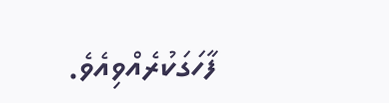ފާހަގަކުރެއްވިއެވެ.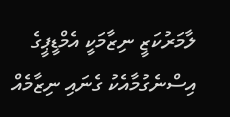ލާމަރުކަޒީ ނިޒާމަކީ އެމްޑީޕީގެ އިސްނެގުމާއެކު ގެނައި ނިޒާމެއް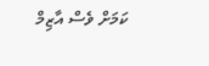ކަމަށް ވެސް އާޒިމް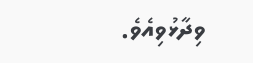ވިދާޅުވިއެވެ.